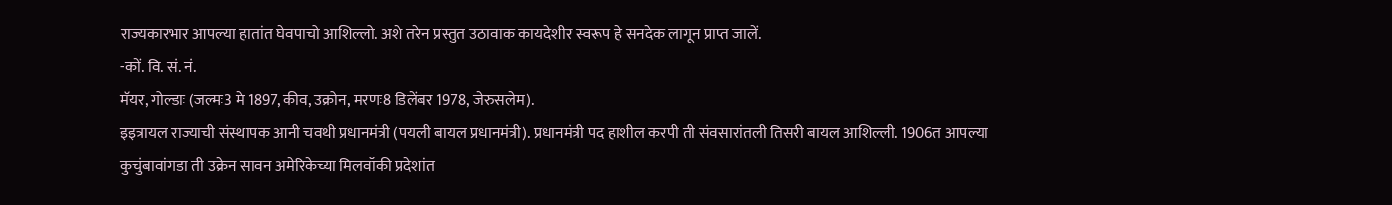राज्यकारभार आपल्या हातांत घेवपाचो आशिल्लो. अशे तरेन प्रस्तुत उठावाक कायदेशीर स्वरूप हे सनदेक लागून प्राप्त जालें.
-कों. वि. सं. नं.
मॅयर, गोल्डाः (जल्मः3 मे 1897, कीव, उक्रोन, मरणः8 डिलेंबर 1978, जेरुसलेम).
इइत्रायल राज्याची संस्थापक आनी चवथी प्रधानमंत्री (पयली बायल प्रधानमंत्री). प्रधानमंत्री पद हाशील करपी ती संवसारांतली तिसरी बायल आशिल्ली. 1906त आपल्या कुचुंबावांगडा ती उक्रेन सावन अमेरिकेच्या मिलवॉकी प्रदेशांत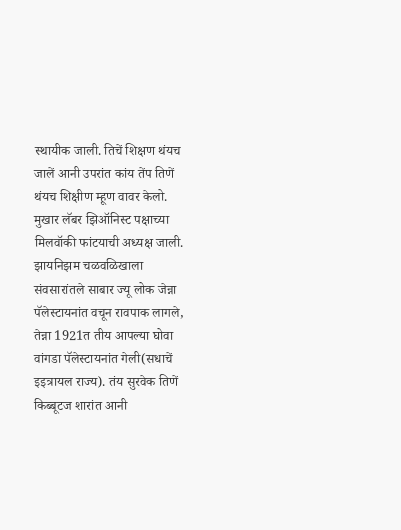स्थायीक जाली. तिचें शिक्षण थंयच जालें आनी उपरांत कांय तेंप तिणें थंयच शिक्षीण म्हूण वावर केलो. मुखार लॅबर झिऑनिस्ट पक्षाच्या मिलवॉकी फांटयाची अध्यक्ष जाली.
झायनिझम चळवळिखाला संवसारांतले साबार ज्यू लोक जेन्ना पॅलेस्टायनांत वचून रावपाक लागले, तेन्ना 1921त तीय आपल्या घोवा वांगडा पॅलेस्टायनांत गेली(सधाचें इइत्रायल राज्य). तंय सुरवेक तिणें किब्बूटज शारांत आनी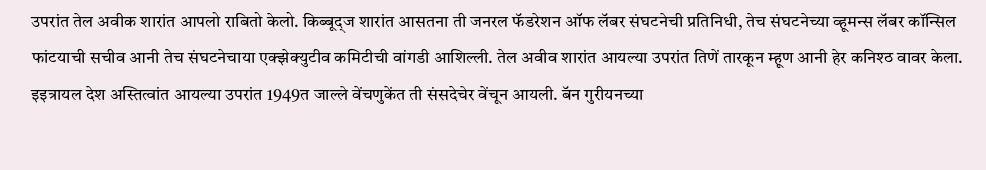उपरांत तेल अवीक शारांत आपलो राबितो केलो. किब्बूद्ज शारांत आसतना ती जनरल फॅडरेशन ऑफ लॅबर संघटनेची प्रतिनिधी, तेच संघटनेच्या व्हूमन्स लॅबर कॉन्सिल फांटयाची सचीव आनी तेच संघटनेचाया एक्झेक्युटीव कमिटीची वांगडी आशिल्ली. तेल अवीव शारांत आयल्या उपरांत तिणें तारकून म्हूण आनी हेर कनिश्ठ वावर केला.
इइत्रायल देश अस्तित्वांत आयल्या उपरांत 1949त जाल्ले वेंचणुकेंत ती संसदेचेर वेंचून आयली. बॅन गुरीयनच्या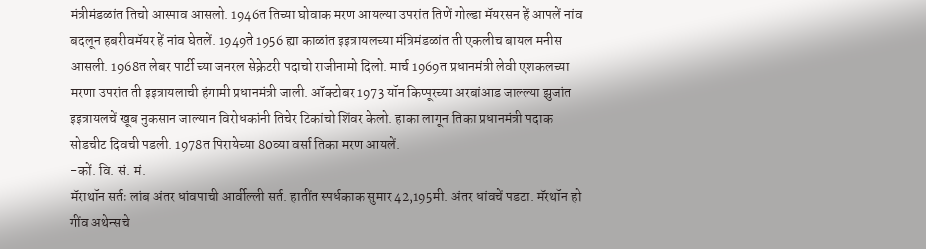मंत्रीमंडळांत तिचो आस्पाव आसलो. 1946त तिच्या घोवाक मरण आयल्या उपरांत तिणें गोल्डा मॅयरसन हें आपलें नांव बदलून हबरीवमॅयर हें नांव घेतलें. 1949ते 1956 ह्या काळांत इइत्रायलच्या मंत्रिमंडळांत ती एकलीच बायल मनीस आसली. 1968त लेबर पार्टी च्या जनरल सेक्रेटरी पदाचो राजीनामो दिलो. मार्च 1969त प्रधानमंत्री लेवी एशकलच्या मरणा उपरांत ती इइत्रायलाची हंगामी प्रधानमंत्री जाली. ऑक्टोबर 1973 यॉन किप्पूरच्या अरबांआड जाल्ल्या झुजांत इइत्रायलचें खूब नुकसान जाल्यान विरोधकांनी तिचेर टिकांचो शिंवर केलो. हाका लागून तिका प्रधानमंत्री पदाक सोडचीट दिवची पडली. 1978त पिरायेच्या 80व्या वर्सा तिका मरण आयलें.
-कों. वि. सं. मं.
मॅराथॉन सर्तः लांब अंतर धांवपाची आर्वील्ली सर्त. हातींत स्पर्धकाक सुमार 42,195मी. अंतर धांवचें पडटा. मॅरथॉन हो गींव अथेन्सचे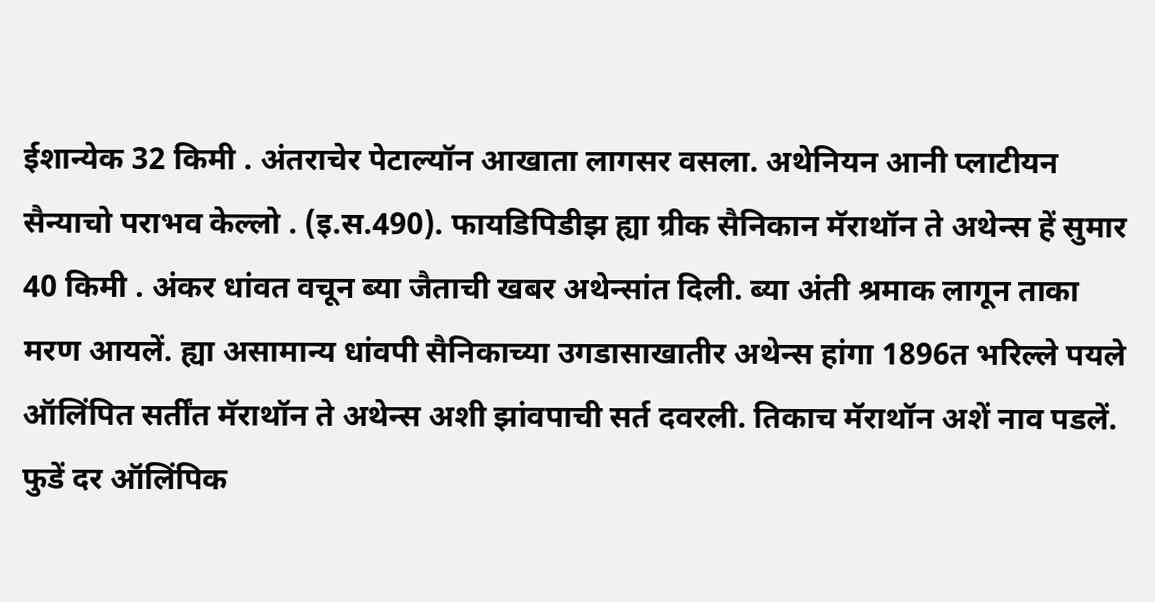ईशान्येक 32 किमी . अंतराचेर पेटाल्यॉन आखाता लागसर वसला. अथेनियन आनी प्लाटीयन सैन्याचो पराभव केल्लो . (इ.स.490). फायडिपिडीझ ह्या ग्रीक सैनिकान मॅराथॉन ते अथेन्स हें सुमार 40 किमी . अंकर धांवत वचून ब्या जैताची खबर अथेन्सांत दिली. ब्या अंती श्रमाक लागून ताका मरण आयलें. ह्या असामान्य धांवपी सैनिकाच्या उगडासाखातीर अथेन्स हांगा 1896त भरिल्ले पयले ऑलिंपित सर्तींत मॅराथॉन ते अथेन्स अशी झांवपाची सर्त दवरली. तिकाच मॅराथॉन अशें नाव पडलें. फुडें दर ऑलिंपिक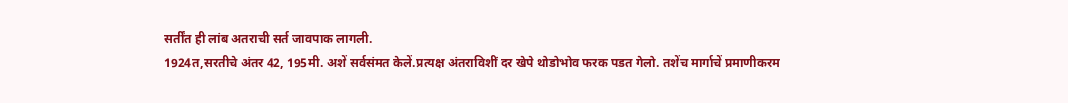सर्तींत ही लांब अतराची सर्त जावपाक लागली.
1924त,सरतीचे अंतर 42, 195मी. अशें सर्वसंमत केलें.प्रत्यक्ष अंतराविशीं दर खेपे थोडोभोव फरक पडत गेलो. तशेंच मार्गाचें प्रमाणीकरम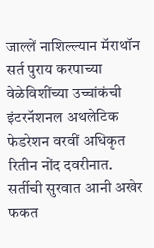जाल्लें नाशिल्ल्यान मॅराथॉन सर्त पुराय करपाच्या वेळेविशींच्या उच्चांकंची इंटरनॅशनल अथलेटिक फेडरेशन वरवीं अधिकृत रितीन नोंद दवरीनात. सर्तीची सुरवात आनी अखेर फकत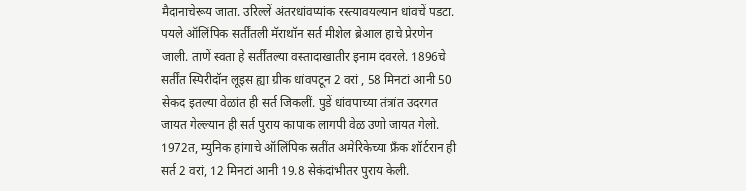मैदानाचेरूय जाता. उरिल्लें अंतरधांवप्यांक रस्त्यावयल्यान धांवचें पडटा.
पयले ऑलिंपिक सर्तींतली मॅराथॉन सर्त मीशेल ब्रेआल हाचे प्रेरणेन जाली. ताणें स्वता हे सर्तींतल्या वस्तादाखातीर इनाम दवरले. 1896चे सर्तींत स्पिरीदॉन लूइस ह्या ग्रीक धांवपटून 2 वरां , 58 मिनटां आनी 50 सेकद इतल्या वेळांत ही सर्त जिकलीं. पुडें धांवपाच्या तंत्रांत उदरगत जायत गेल्ल्यान ही सर्त पुराय कापाक लागपी वेळ उणो जायत गेलो. 1972त, म्युनिक हांगाचे ऑलिंपिक स्रतींत अमेरिकेच्या फ्रँक शॉर्टरान ही सर्त 2 वरां, 12 मिनटां आनी 19.8 सेकंदांभीतर पुराय केली.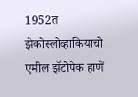1952त झेकोस्लोव्हाकियाचो एमील झॅटोपेक हाणें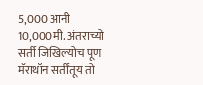5,000 आनी 10,000मी. अंतराच्यो सर्ती जिखिल्योच पूण मॅराथॉन सर्तींतूय तो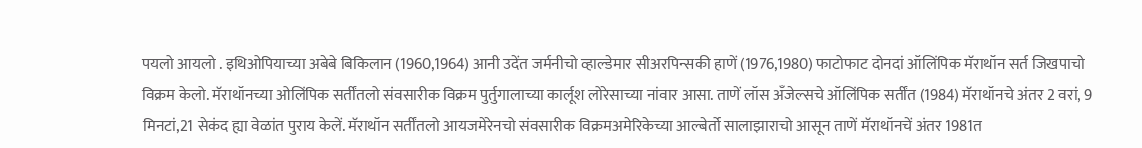पयलो आयलो . इथिओपियाच्या अबेबे बिकिलान (1960,1964) आनी उदेंत जर्मनीचो व्हाल्डेमार सीअरपिन्सकी हाणें (1976,1980) फाटोफाट दोनदां ऑलिंपिक मॅराथॉन सर्त जिखपाचो विक्रम केलो. मॅराथॉनच्या ओलिंपिक सर्तींतलो संवसारीक विक्रम पुर्तुगालाच्या कार्लूश लोरेसाच्या नांवार आसा. ताणें लॉस अँजेल्सचे ऑलिंपिक सर्तींत (1984) मॅराथॉनचे अंतर 2 वरां, 9 मिनटां,21 सेकंद ह्या वेळांत पुराय केलें. मॅराथॉन सर्तींतलो आयजमेरेनचो संवसारीक विक्रमअमेरिकेच्या आल्बेर्तो सालाझाराचो आसून ताणें मॅराथॉनचें अंतर 1981त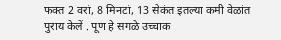फक्त 2 वरां, 8 मिनटां, 13 सेकंत इतल्या कमी वेळांत पुराय केलें . पूण हे सगळे उच्चाक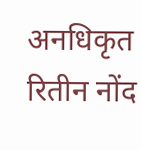अनधिकृत रितीन नोंद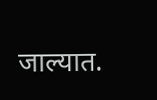जाल्यात.